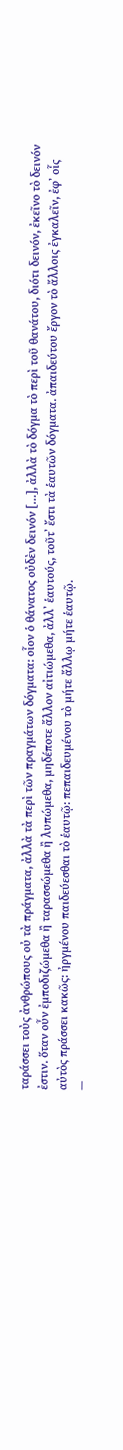ταράσσει τοὺς ἀνθρώπους οὐ τὰ πράγματα, ἀλλὰ τὰ περὶ τῶν πραγμάτων δόγματα: οἷον ὁ θάνατος οὐδὲν δεινόν […], ἀλλὰ τὸ δόγμα τὸ περὶ τοῦ θανάτου, διότι δεινόν, ἐκεῖνο τὸ δεινόν ἐστιν. ὅταν οὖν ἐμποδιζώμεθα ἢ ταρασσώμεθα ἢ λυπώμεθα, μηδέποτε ἄλλον αἰτιώμεθα, ἀλλ᾽ ἑαυτούς, τοῦτ᾽ ἔστι τὰ ἑαυτῶν δόγματα. ἀπαιδεύτου ἔργον τὸ ἄλλοις ἐγκαλεῖν, ἐφ᾽ οἷς αὐτὸς πράσσει κακῶς: ἠργμένου παιδεύεσθαι τὸ ἑαυτῷ: πεπαιδευμένου τὸ μήτε ἄλλῳ μήτε ἑαυτῷ.
—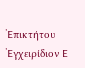Ἐπικτήτου Ἐγχειρίδιον Ε